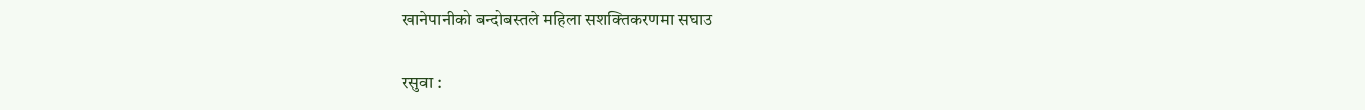खानेपानीको बन्दोबस्तले महिला सशक्तिकरणमा सघाउ

रसुवा :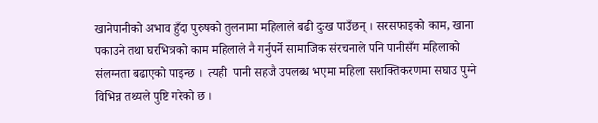खानेपानीको अभाव हुँदा पुरुषको तुलनामा महिलाले बढी दुःख पाउँछन् । सरसफाइको काम, खाना पकाउने तथा घरभित्रको काम महिलाले नै गर्नुपर्ने सामाजिक संरचनाले पनि पानीसँग महिलाको संलग्नता बढाएको पाइन्छ ।  त्यही  पानी सहजै उपलब्ध भएमा महिला सशक्तिकरणमा सघाउ पुग्ने विभिन्न तथ्यले पुष्टि गरेको छ ।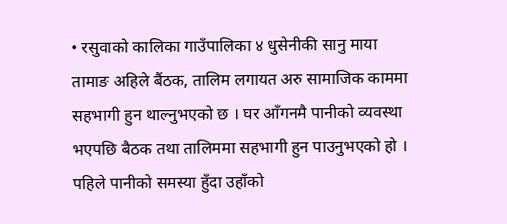• रसुवाको कालिका गाउँपालिका ४ धुसेनीकी सानु माया तामाङ अहिले बैंठक, तालिम लगायत अरु सामाजिक काममा सहभागी हुन थाल्नुभएको छ । घर आँगनमै पानीको व्यवस्था भएपछि बैठक तथा तालिममा सहभागी हुन पाउनुभएको हो । पहिले पानीको समस्या हुँदा उहाँको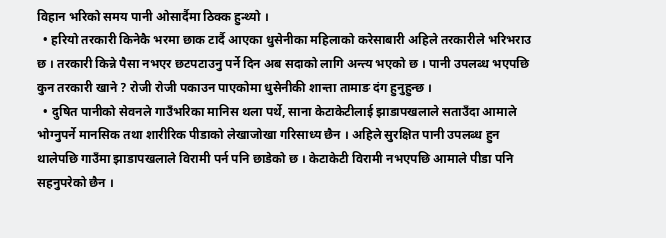विहान भरिको समय पानी ओसार्दैमा ठिक्क हुन्थ्यो ।
  • हरियो तरकारी किनेकै भरमा छाक टार्दै आएका धुसेनीका महिलाको करेसाबारी अहिले तरकारीले भरिभराउ छ । तरकारी किन्ने पैसा नभएर छटपटाउनु पर्ने दिन अब सदाको लागि अन्त्य भएको छ । पानी उपलब्ध भएपछि कुन तरकारी खाने ? रोजी रोजी पकाउन पाएकोमा धुसेनीकी शान्ता तामाङ दंग हुनुहुन्छ ।
  • दुषित पानीको सेवनले गाउँभरिका मानिस थला पर्थे, साना केटाकेटीलाई झाडापखलाले सताउँदा आमाले भोग्नुपर्ने मानसिक तथा शारीरिक पीडाको लेखाजोखा गरिसाध्य छैन । अहिले सुरक्षित पानी उपलब्ध हुन थालेपछि गाउँमा झाडापखलाले विरामी पर्न पनि छाडेको छ । केटाकेटी विरामी नभएपछि आमाले पीडा पनि सहनुपरेको छैन ।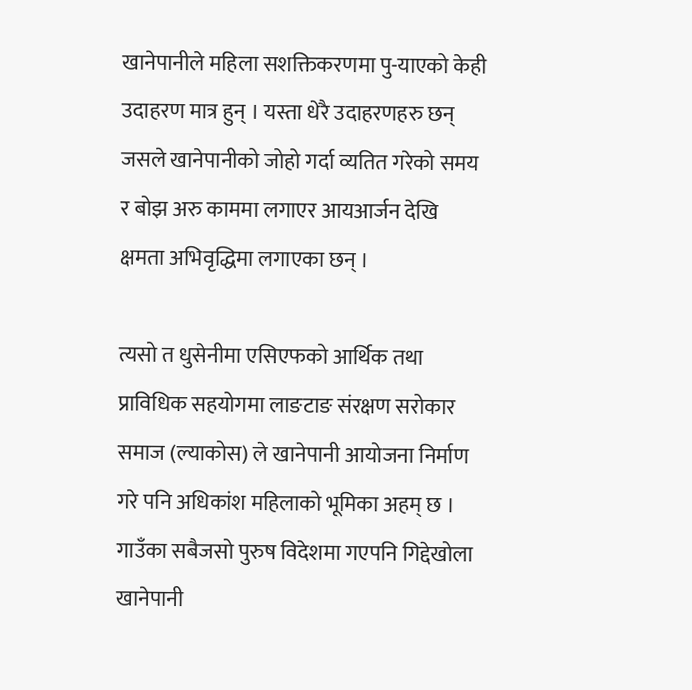खानेपानीले महिला सशक्तिकरणमा पु-याएको केही उदाहरण मात्र हुन् । यस्ता धेरै उदाहरणहरु छन् जसले खानेपानीको जोहो गर्दा व्यतित गरेको समय र बोझ अरु काममा लगाएर आयआर्जन देखि क्षमता अभिवृद्धिमा लगाएका छन् ।

त्यसो त धुसेनीमा एसिएफको आर्थिक तथा प्राविधिक सहयोगमा लाङटाङ संरक्षण सरोकार समाज (ल्याकोस) ले खानेपानी आयोजना निर्माण गरे पनि अधिकांश महिलाको भूमिका अहम् छ । गाउँका सबैजसो पुरुष विदेशमा गएपनि गिद्देखोला खानेपानी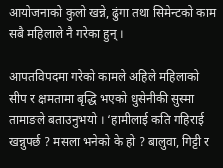आयोजनाको कुलो खन्ने, ढुंगा तथा सिमेन्टको काम सबै महिलाले नै गरेका हुन् ।

आपतविपदमा गरेको कामले अहिले महिलाको सीप र क्षमतामा बृद्धि भएको धुसेनीकी सुस्मा तामाङले बताउनुभयो । ‘हामीलाई कति गहिराई खन्नुपर्छ ? मसला भनेको के हो ? बालुवा, गिट्टी र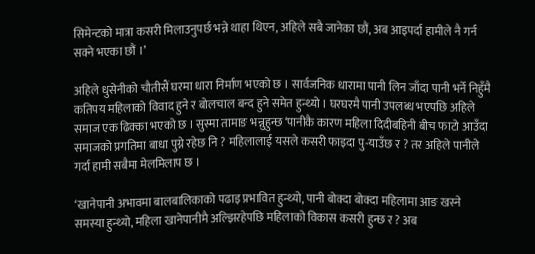सिमेन्टको मात्रा कसरी मिलाउनुपर्छ भन्ने थाहा थिएन, अहिले सबै जानेका छौं, अब आइपर्दा हामीले नै गर्न सक्ने भएका छौं ।’

अहिले धुसेनीको चौतीसैं घरमा धारा निर्माण भएको छ । सार्वजनिक धारामा पानी लिन जाँदा पानी भर्ने निहुँमै कतिपय महिलाको विवाद हुने र बोलचाल बन्द हुने समेत हुन्थ्यो । घरघरमै पानी उपलब्ध भएपछि अहिले समाज एक ढिक्का भएको छ । सुस्मा तामाङ भन्नुहुन्छ ‘पानीकै कारण महिला दिदीबहिनी बीच फाटो आउँदा समाजको प्रगतिमा बाधा पुग्ने रहेछ नि ? महिलालाई यसले कसरी फाइदा पु-याउँछ र ? तर अहिले पानीले गर्दा हामी सबैमा मेलमिलाप छ ।

‘खानेपानी अभावमा बालबालिकाको पढाइ प्रभावित हुन्थ्यो, पानी बोक्दा बोक्दा महिलामा आङ खस्ने समस्या हुन्थ्यो, महिला खानेपानीमै अल्झिरहेपछि महिलाको विकास कसरी हुन्छ र ? अब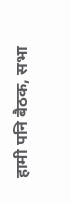हामी पनि बैठक, सभा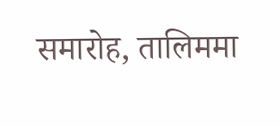समारोह, तालिममा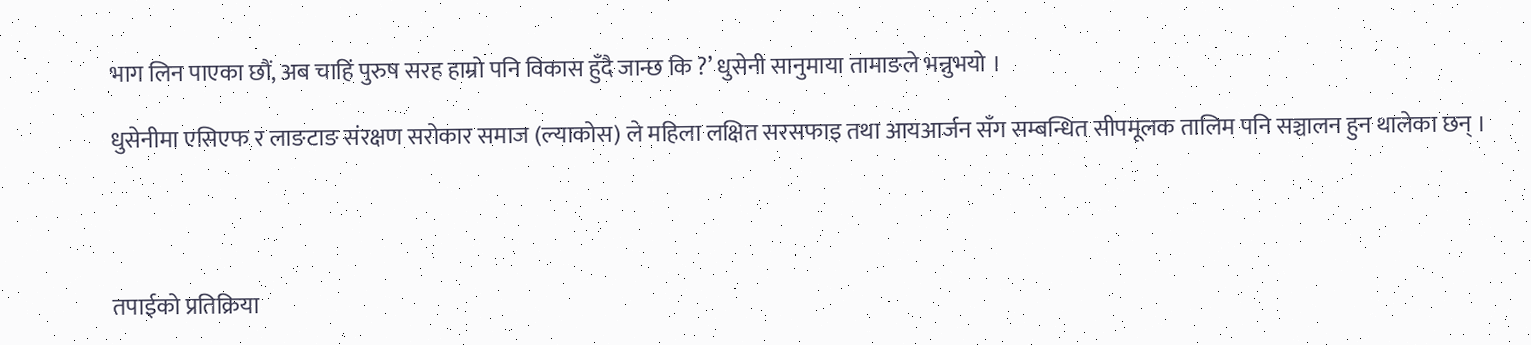भाग लिन पाएका छौं, अब चाहिं पुरुष सरह हाम्रो पनि विकास हुँदै जान्छ कि ?’ धुसेनी सानुमाया तामाङले भन्नुभयो ।

धुसेनीमा एसिएफ र लाङटाङ संरक्षण सरोकार समाज (ल्याकोस) ले महिला लक्षित सरसफाइ तथा आयआर्जन सँग सम्बन्धित सीपमूलक तालिम पनि सञ्चालन हुन थालेका छन् ।




तपाईको प्रतिक्रिया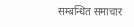सम्बन्धित समाचार